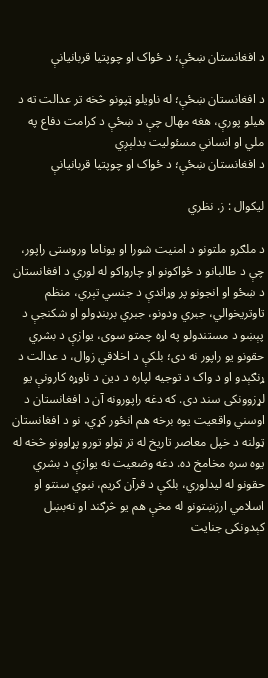د افغانستان ښځې؛ د ځواک او چوپتیا قربانیانې

د افغانستان ښځې؛ له ناویلو ټپونو څخه تر عدالت ته د هیلو پورې، هغه مهال چې د ښځې د کرامت دفاع په ملي او انساني مسئولیت بدلېږي
د افغانستان ښځې؛ د ځواک او چوپتیا قربانیانې

لیکوال : ز. نظري

د ملګرو ملتونو د امنیت شورا او یوناما وروستی راپور، چې د طالبانو د ځواکونو او چارواکو له لوري د افغانستان د ښځو او انجونو پر وړاندې د جنسي تېري، منظم تاوتریخوالي، جبري ودونو، جبري بربنډولو او شکنجې د پېښو د مستندولو په اړه چمتو سوی، یوازې د بشري حقونو یو راپور نه دی؛ بلکې د اخلاقي زوال، د عدالت د ړنګېدو او د واک د توجیه لپاره د دین د ناوړه کارونې یو لړزوونکی سند دی. که دغه راپورونه آن د افغانستان د اوسني واقعیت یوه برخه هم انځور کړي، نو د افغانستان ټولنه د خپل معاصر تاریخ له تر ټولو تورو پړاوونو څخه له یوه سره مخامخ ده. دغه وضعیت نه یوازې د بشري حقونو له لیدلوري، بلکې د قرآن کریم، نبوي سنتو او اسلامي ارزښتونو له مخې هم یو څرګند او نه‌بښل کېدونکی جنایت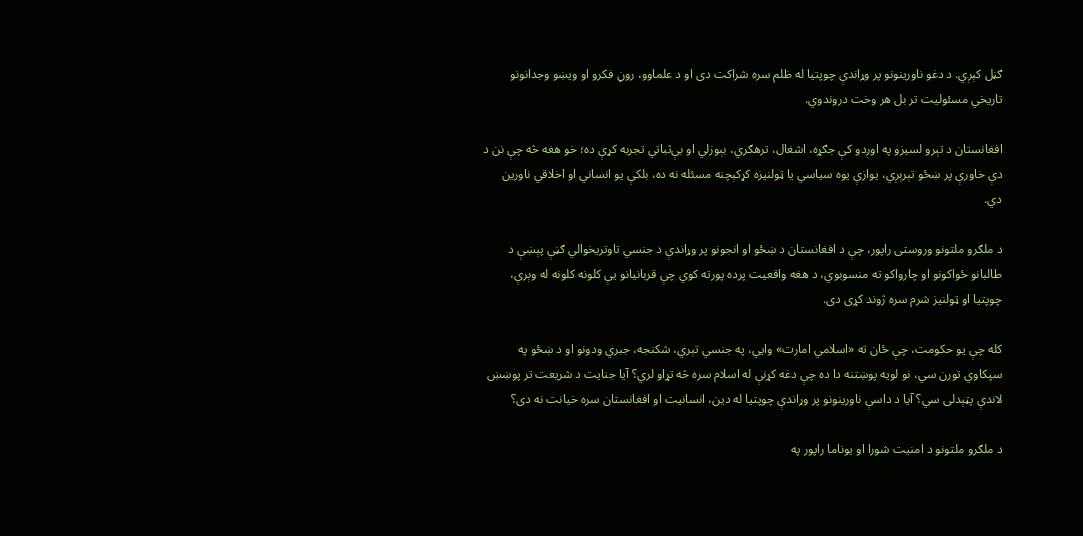ګڼل کېږي. د دغو ناورینونو پر وړاندې چوپتیا له ظلم سره شراکت دی او د علماوو، روڼ‌ فکرو او ویښو وجدانونو تاریخي مسئولیت تر بل هر وخت دروندوي.

افغانستان د تېرو لسیزو په اوږدو کې جګړه، اشغال، ترهګري، بېوزلي او بې‌ثباتي تجربه کړې ده؛ خو هغه څه چې نن د دې خاورې پر ښځو تېرېږي، یوازې یوه سیاسي یا ټولنیزه کړکېچنه مسئله نه ده، بلکې یو انساني او اخلاقي ناورین دي.

د ملګرو ملتونو وروستی راپور، چې د افغانستان د ښځو او انجونو پر وړاندې د جنسي تاوتریخوالي ګڼې پېښې د طالبانو ځواکونو او چارواکو ته منسوبوي، د هغه واقعیت پرده پورته کوي چې قربانیانو یې کلونه کلونه له وېرې، چوپتیا او ټولنیز شرم سره ژوند کړی دی.

کله چې یو حکومت، چې ځان ته «اسلامي امارت» وایي، په جنسي تېري، شکنجه، جبري ودونو او د ښځو په سپکاوي تورن سي، نو لویه پوښتنه دا ده چې دغه کړنې له اسلام سره څه تړاو لري؟ آیا جنایت د شریعت تر پوښښ لاندې پټېدلی سي؟ آیا د داسې ناورینونو پر وړاندې چوپتیا له دین، انسانیت او افغانستان سره خیانت نه دی؟

د ملګرو ملتونو د امنیت شورا او یوناما راپور په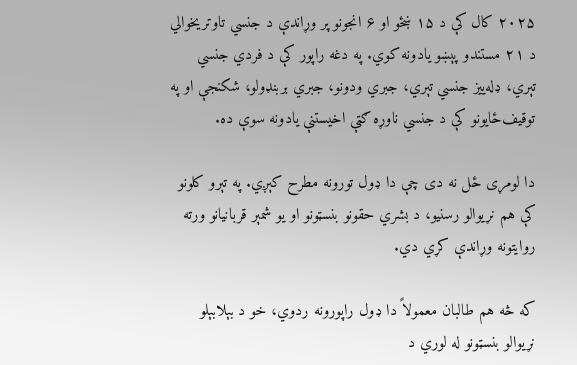۲۰۲۵ کال کې د ۱۵ ښځو او ۶ انجونو پر وړاندې د جنسي تاوتریخوالي د ۲۱ مستندو پېښو یادونه کوي. په دغه راپور کې د فردي جنسي تېري، ډله‌ییز جنسي تېري، جبري ودونو، جبري بربنډولو، شکنجې او په توقیف‌ځایونو کې د جنسي ناوړه ګټې اخیستنې یادونه سوې ده.

دا لومړی ځل نه دی چې دا ډول تورونه مطرح کېږي. په تېرو کلونو کې هم نړیوالو رسنیو، د بشري حقونو بنسټونو او یو شمېر قربانیانو ورته روایتونه وړاندې کړي دي.

که څه هم طالبان معمولاً دا ډول راپورونه ردوي، خو د بېلابېلو نړیوالو بنسټونو له لوري د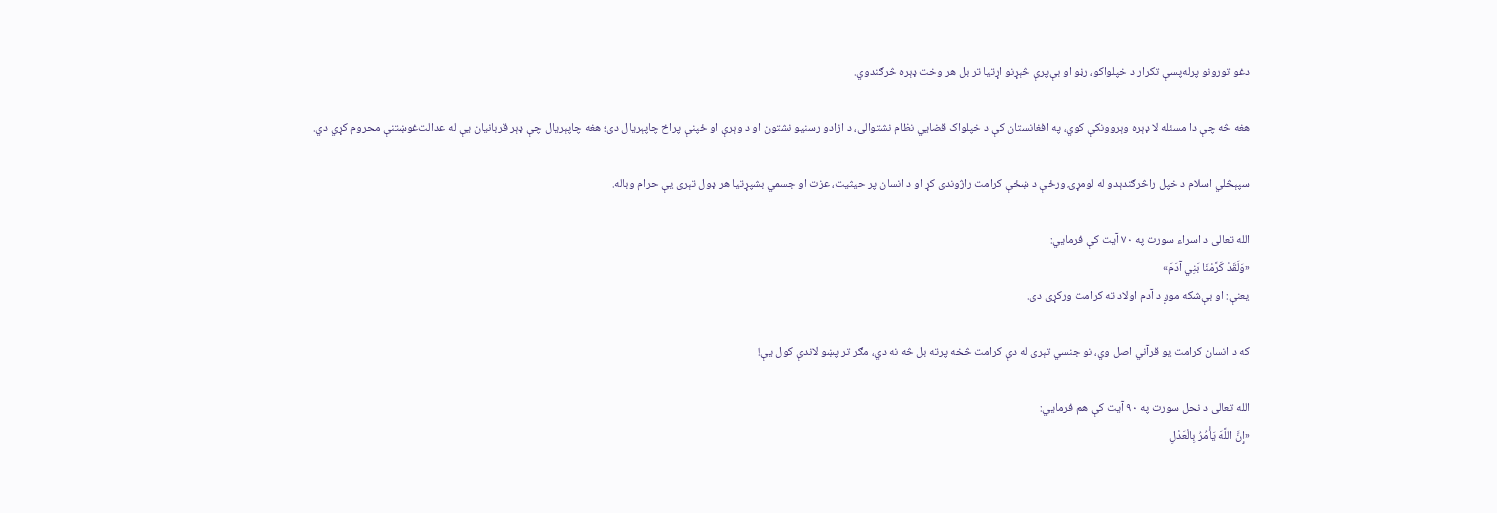دغو تورونو پرله‌پسې تکرار د خپلواکو، رڼو او بې‌پرې څېړنو اړتیا تر بل هر وخت ډېره څرګندوي.

هغه څه چې دا مسئله لا ډېره وېروونکې کوي، په افغانستان کې د خپلواک قضایي نظام نشتوالی، د ازادو رسنیو نشتون او د وېرې او ځپنې پراخ چاپېریال دی؛ هغه چاپېریال چې ډېر قربانیان یې له عدالت‌غوښتنې محروم کړي دي.

سپېڅلي اسلام د خپل راڅرګندېدو له لومړۍ ورځې د ښځې کرامت راژوندی کړ او د انسان پر حیثیت، عزت او جسمي بشپړتیا هر ډول تېری یې حرام وباله.

الله تعالی د اسراء سورت په ۷۰ آیت کې فرمایي:
«وَلَقَدْ كَرَّمْنَا بَنِي آدَمَ»
یعنې: او بې‌شکه موږ د آدم اولاد ته کرامت ورکړی دی.

که د انسان کرامت یو قرآني اصل وي، نو جنسي تېری له دې کرامت څخه پرته بل څه نه دي، مګر تر پښو لاندې کول یې!

الله تعالی د نحل سورت په ۹۰ آیت کې هم فرمایي:
«إِنَّ اللَّهَ يَأْمُرُ بِالْعَدْلِ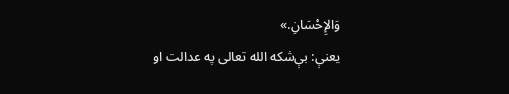وَالإِحْسَانِ.»
یعنې: بې‌شکه الله تعالی په عدالت او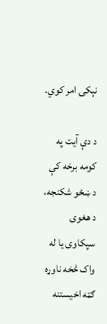نېکۍ امر کوي.

د دې آیت په کومه برخه کې د ښځو شکنجه، د هغوی سپکاوی یا له واک څخه ناوړه ګټه اخیستنه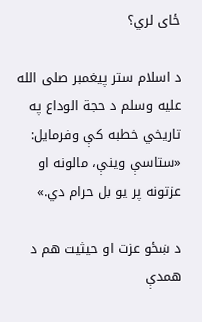ځای لري؟

د اسلام ستر پیغمبر صلى الله عليه وسلم د حجة الوداع په تاریخي خطبه کې وفرمایل:
«ستاسې وینې، مالونه او عزتونه پر یو بل حرام دي.»

د ښځو عزت او حیثیت هم د همدې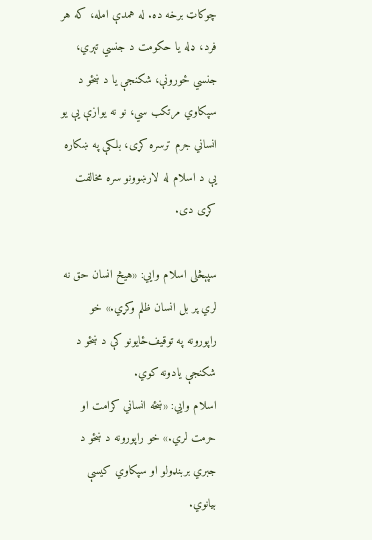چوکاټ برخه ده. له همدې امله، که هر فرد، ډله یا حکومت د جنسي تېري، جنسي ځورونې، شکنجې یا د ښځو د سپکاوي مرتکب سي، نو نه یوازې یې یو انساني جرم ترسره کړی، بلکې په ښکاره یې د اسلام له لارښوونو سره مخالفت کړی دی.

سپېڅلی اسلام وایي: «هیڅ انسان حق نه لري پر بل انسان ظلم وکړي.» خو راپورونه په توقیف‌ځایونو کې د ښځو د شکنجې یادونه کوي.
اسلام وایي: «ښځه انساني کرامت او حرمت لري.» خو راپورونه د ښځو د جبري بربنډولو او سپکاوي کیسې بیانوي.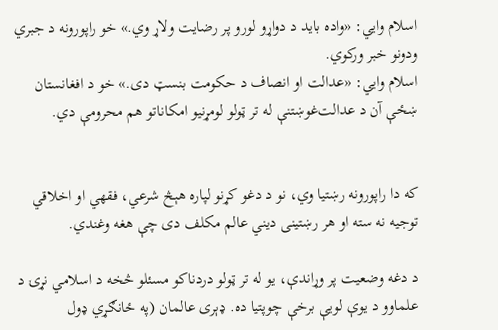اسلام وایي: «واده باید د دواړو لورو پر رضایت ولاړ وي.» خو راپورونه د جبري ودونو خبر ورکوي.
اسلام وایي: «عدالت او انصاف د حکومت بنسټ دی.» خو د افغانستان ښځې آن د عدالت‌غوښتنې له تر ټولو لومړنیو امکاناتو هم محرومې دي.


که دا راپورونه رښتیا وي، نو د دغو کړنو لپاره هېڅ شرعي، فقهي او اخلاقي توجیه نه سته او هر رښتینی دیني عالم مکلف دی چې هغه وغندي.

د دغه وضعیت پر وړاندې، یو له تر ټولو دردناکو مسئلو څخه د اسلامي نړۍ د علماوو د یوې لویې برخې چوپتیا ده. ډېری عالمان (په ځانګړي ډول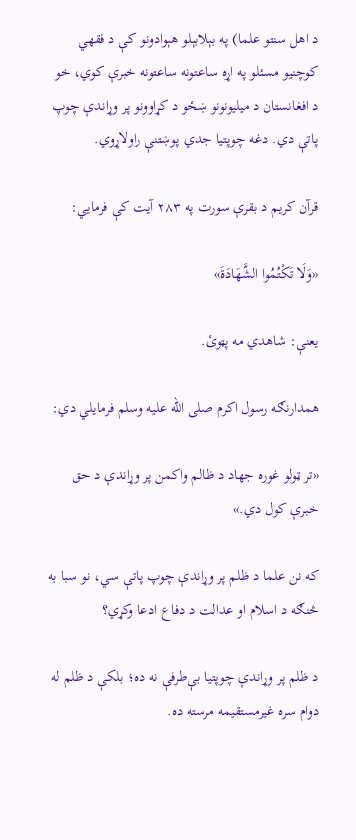د اهل سنتو علما) په بېلابېلو هېوادونو کې د فقهي کوچنیو مسئلو په اړه ساعتونه ساعتونه خبرې کوي، خو د افغانستان د میلیونونو ښځو د کړاوونو پر وړاندې چوپ پاتې دي. دغه چوپتیا جدي پوښتنې راولاړوي.

قرآن کریم د بقرې سورت په ۲۸۳ آیت کې فرمایي:

«وَلَا تَكْتُمُوا الشَّهَادَةَ»

یعنې: شاهدي مه پټوئ.

همدارنګه رسول اکرم صلى الله عليه وسلم فرمایلي دي:

«تر ټولو غوره جهاد د ظالم واکمن پر وړاندې د حق خبرې کول دي.»

که نن علما د ظلم پر وړاندې چوپ پاتې سي، نو سبا به څنګه د اسلام او عدالت د دفاع ادعا وکړي؟

د ظلم پر وړاندې چوپتیا بې‌طرفې نه ده؛ بلکې د ظلم له دوام سره غیرمستقیمه مرسته ده.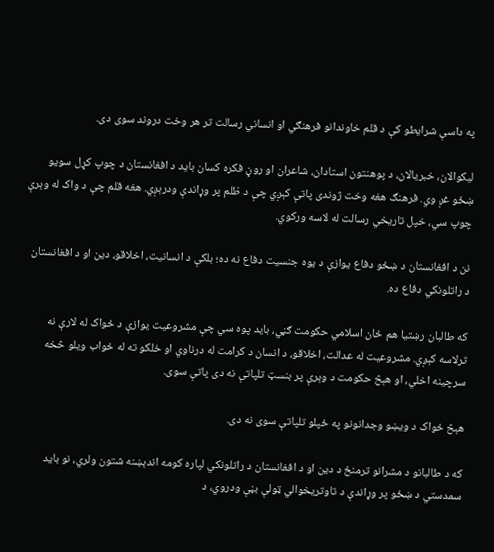په داسې شرایطو کې د قلم خاوندانو فرهنګي او انساني رسالت تر هر وخت دروند سوی دی.

لیکوالان، خبریالان، د پوهنتون استادان، شاعران او روڼ‌ فکره کسان باید د افغانستان د چوپ کړل سویو ښځو غږ وي. فرهنګ هغه وخت ژوندی پاتې کېږي چې د ظلم پر وړاندې ودرېږي. هغه قلم چې د واک له وېرې چوپ سي، خپل تاریخي رسالت له لاسه ورکوي.

نن د افغانستان د ښځو دفاع یوازې د یوه جنسیت دفاع نه ده؛ بلکې د انسانیت، اخلاقو، دین او د افغانستان د راتلونکي دفاع ده.

که طالبان رښتیا هم ځان اسلامي حکومت ګڼي، باید پوه سي چې مشروعیت یوازې د ځواک له لارې نه ترلاسه کېږي. مشروعیت له عدالت، اخلاقو، د انسان د کرامت له درناوي او خلکو ته له ځواب ویلو څخه سرچینه اخلي، او هېڅ حکومت د وېرې پر بنسټ تلپاتې نه دی پاتې سوی.

هېڅ ځواک د ویښو وجدانونو په ځپلو تلپاتې سوی نه دی.

که د طالبانو د مشرانو ترمنځ د دین او د افغانستان د راتلونکي لپاره کومه اندېښنه شتون ولري، نو باید سمدستي د ښځو پر وړاندې د تاوتریخوالي ټولې بڼې ودروي، د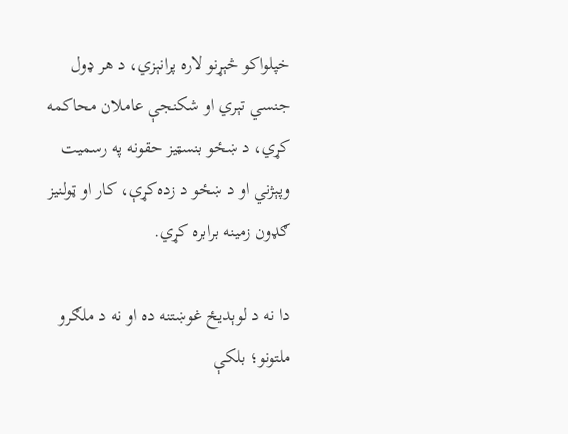خپلواکو څېړنو لاره پرانېزي، د هر ډول جنسي تېري او شکنجې عاملان محاکمه کړي، د ښځو بنسټیز حقونه په رسمیت وپېژني او د ښځو د زده‌کړې، کار او ټولنیز ګډون زمینه برابره کړي.

دا نه د لوېدیځ غوښتنه ده او نه د ملګرو ملتونو؛ بلکې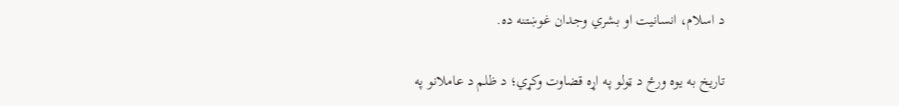د اسلام، انسانیت او بشري وجدان غوښتنه ده.

تاریخ به یوه ورځ د ټولو په اړه قضاوت وکړي؛ د ظلم د عاملانو په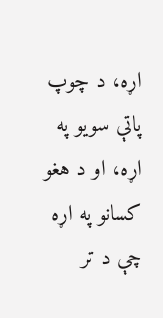اړه، د چوپ پاتې سویو په اړه، او د هغو کسانو په اړه چې د تر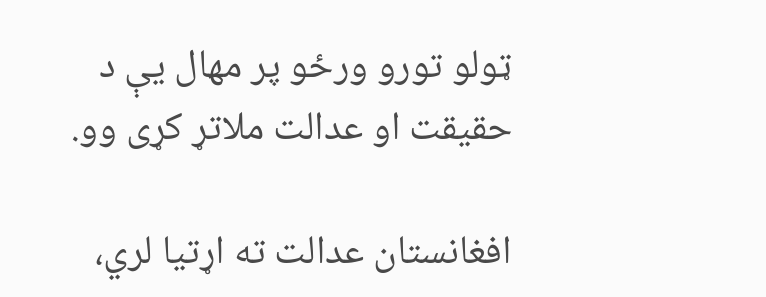ټولو تورو ورځو پر مهال یې د حقیقت او عدالت ملاتړ کړی وو.

افغانستان عدالت ته اړتیا لري،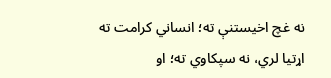نه غچ اخیستنې ته؛ انساني کرامت ته اړتیا لري، نه سپکاوي ته؛ او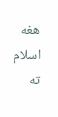هغه اسلام ته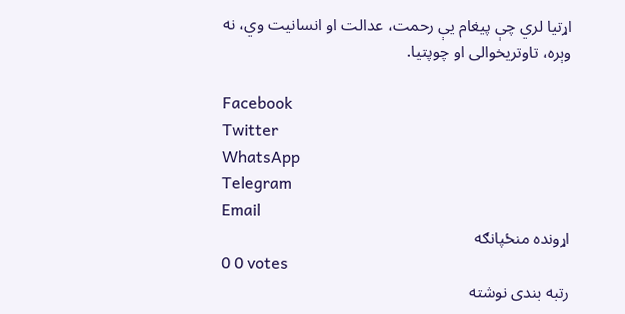اړتیا لري چې پیغام یې رحمت، عدالت او انسانیت وي، نه وېره، تاوتریخوالی او چوپتیا.

Facebook
Twitter
WhatsApp
Telegram
Email
اړونده منځپانګه
0 0 votes
رتبه بندی نوشته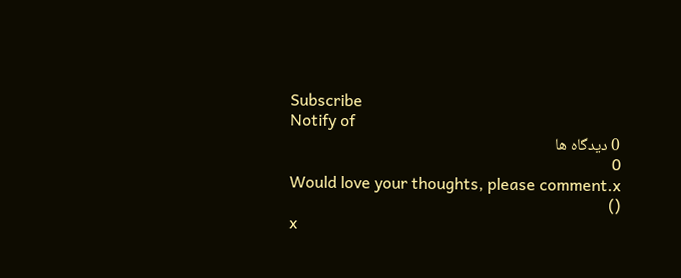Subscribe
Notify of
0 دیدگاه ها
0
Would love your thoughts, please comment.x
()
x